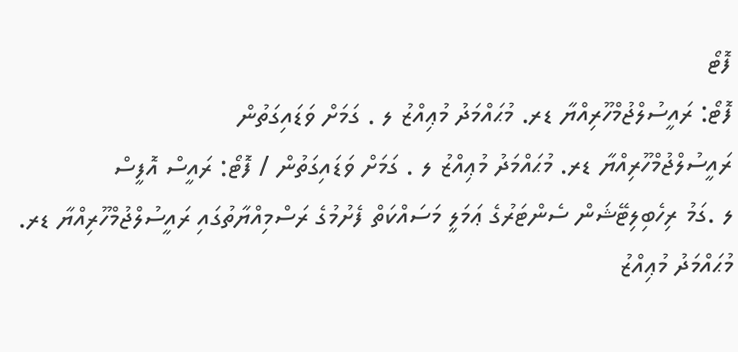ފޮޓޯ
ފޮޓޯ: ރައީސުލްޖުމްހޫރިއްޔާ ޑރ. މުޙައްމަދު މުޢިއްޒު ލ . ގަމަށް ވަޑައިގަތުން
ރައީސުލްޖުމްހޫރިއްޔާ ޑރ. މުޙައްމަދު މުޢިއްޒު ލ . ގަމަށް ވަޑައިގަތުން / ފޮޓޯ: ރައީސް އޮފީސް
ލ .ގަމު ރިހެބިލިޓޭޝަން ސެންޓަރުގެ ޢަމަލީ މަސައްކަތް ފެށުމުގެ ރަސްމިއްޔާތުގައި ރައީސުލްޖުމްހޫރިއްޔާ ޑރ. މުޙައްމަދު މުޢިއްޒު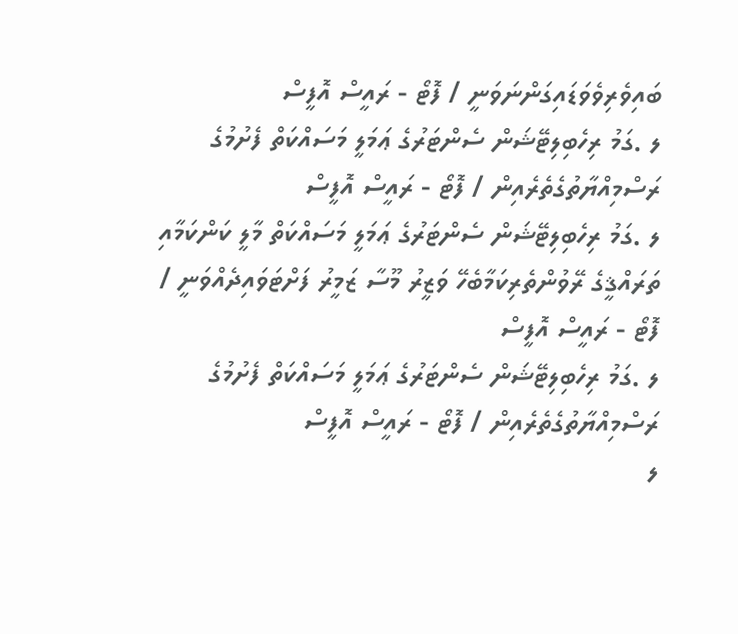ބައިވެރިވެވަޑައިގަންނަވަނީ / ފޮޓޯ - ރައީސް އޮފީސް
ލ .ގަމު ރިހެބިލިޓޭޝަން ސެންޓަރުގެ ޢަމަލީ މަސައްކަތް ފެށުމުގެ ރަސްމިއްޔާތުގެތެރެއިން / ފޮޓޯ - ރައީސް އޮފީސް
ލ .ގަމު ރިހެބިލިޓޭޝަން ސެންޓަރުގެ ޢަމަލީ މަސައްކަތް މާލީ ކަންކަމާއި ތަރައްޤީގެ ރޭވުންތެރިކަމާބެހޭ ވަޒީރު މޫސާ ޒަމީރު ފަށްޓަވައިދެއްވަނީ / ފޮޓޯ - ރައީސް އޮފީސް
ލ .ގަމު ރިހެބިލިޓޭޝަން ސެންޓަރުގެ ޢަމަލީ މަސައްކަތް ފެށުމުގެ ރަސްމިއްޔާތުގެތެރެއިން / ފޮޓޯ - ރައީސް އޮފީސް
ލ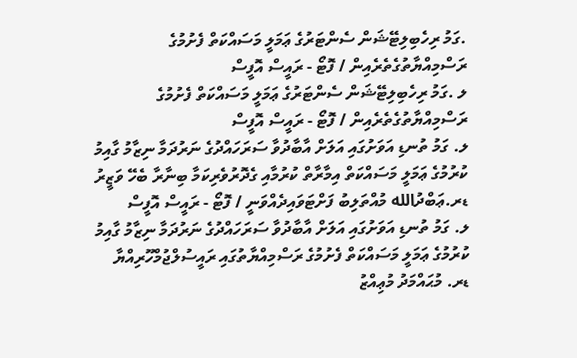.ގަމު ރިހެބިލިޓޭޝަން ސެންޓަރުގެ ޢަމަލީ މަސައްކަތް ފެށުމުގެ ރަސްމިއްޔާތުގެތެރެއިން / ފޮޓޯ - ރައީސް އޮފީސް
ލ .ގަމު ރިހެބިލިޓޭޝަން ސެންޓަރުގެ ޢަމަލީ މަސައްކަތް ފެށުމުގެ ރަސްމިއްޔާތުގެތެރެއިން / ފޮޓޯ - ރައީސް އޮފީސް
ލ. ގަމު ތުނޑި އަވަށުގައި އަލަށް އާބާދުވާ ސަރަހައްދުގެ ނަރުދަމާ ނިޒާމު ގާއިމު ކުރުމުގެ ޢަމަލީ މަސައްކަތް އިމާރާތް ކުރުމާއި ގެދޮރުވެރިކަމާ ބިނާރާ ބެހޭ ވަޒީރު ޑރ.ޢަބްދުالله މުއްތަލިބު ފަށްޓަވައިދެއްވަނީ / ފޮޓޯ - ރައީސް އޮފީސް
ލ. ގަމު ތުނޑި އަވަށުގައި އަލަށް އާބާދުވާ ސަރަހައްދުގެ ނަރުދަމާ ނިޒާމު ގާއިމު ކުރުމުގެ ޢަމަލީ މަސައްކަތް ފެށުމުގެ ރަސްމިއްޔާތުގައި ރައީސުލްޖުމްހޫރިއްޔާ ޑރ. މުޙައްމަދު މުޢިއްޒު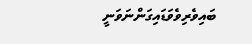ބައިވެރިވެވަޑައިގަންނަވަނީ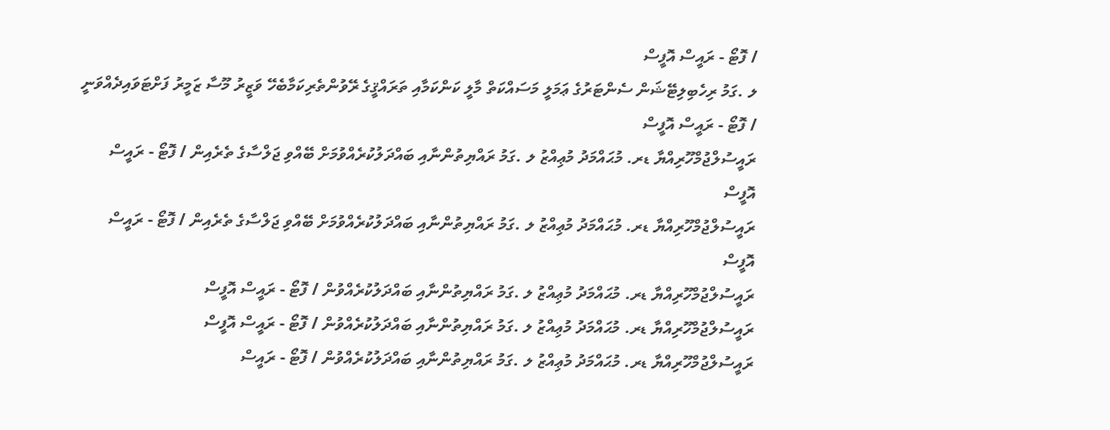/ ފޮޓޯ - ރައީސް އޮފީސް
ލ .ގަމު ރިހެބިލިޓޭޝަން ސެންޓަރުގެ ޢަމަލީ މަސައްކަތް މާލީ ކަންކަމާއި ތަރައްޤީގެ ރޭވުންތެރިކަމާބެހޭ ވަޒީރު މޫސާ ޒަމީރު ފަށްޓަވައިދެއްވަނީ / ފޮޓޯ - ރައީސް އޮފީސް
ރައީސުލްޖުމްހޫރިއްޔާ ޑރ. މުޙައްމަދު މުޢިއްޒު ލ .ގަމު ރައްޔިތުންނާއި ބައްދަލުކުރެއްވުމަށް ބޭއްވި ޖަލްސާގެ ތެރެއިން / ފޮޓޯ - ރައީސް އޮފީސް
ރައީސުލްޖުމްހޫރިއްޔާ ޑރ. މުޙައްމަދު މުޢިއްޒު ލ .ގަމު ރައްޔިތުންނާއި ބައްދަލުކުރެއްވުމަށް ބޭއްވި ޖަލްސާގެ ތެރެއިން / ފޮޓޯ - ރައީސް އޮފީސް
ރައީސުލްޖުމްހޫރިއްޔާ ޑރ. މުޙައްމަދު މުޢިއްޒު ލ .ގަމު ރައްޔިތުންނާއި ބައްދަލުކުރެއްވުން / ފޮޓޯ - ރައީސް އޮފީސް
ރައީސުލްޖުމްހޫރިއްޔާ ޑރ. މުޙައްމަދު މުޢިއްޒު ލ .ގަމު ރައްޔިތުންނާއި ބައްދަލުކުރެއްވުން / ފޮޓޯ - ރައީސް އޮފީސް
ރައީސުލްޖުމްހޫރިއްޔާ ޑރ. މުޙައްމަދު މުޢިއްޒު ލ .ގަމު ރައްޔިތުންނާއި ބައްދަލުކުރެއްވުން / ފޮޓޯ - ރައީސް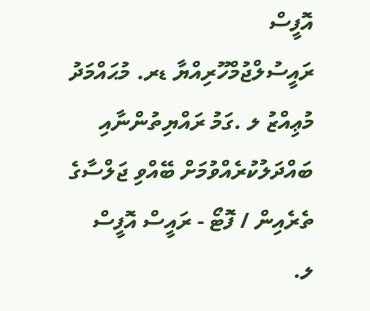އޮފީސް
ރައީސުލްޖުމްހޫރިއްޔާ ޑރ. މުޙައްމަދު މުޢިއްޒު ލ .ގަމު ރައްޔިތުންނާއި ބައްދަލުކުރެއްވުމަށް ބޭއްވި ޖަލްސާގެ ތެރެއިން / ފޮޓޯ - ރައީސް އޮފީސް
ލ.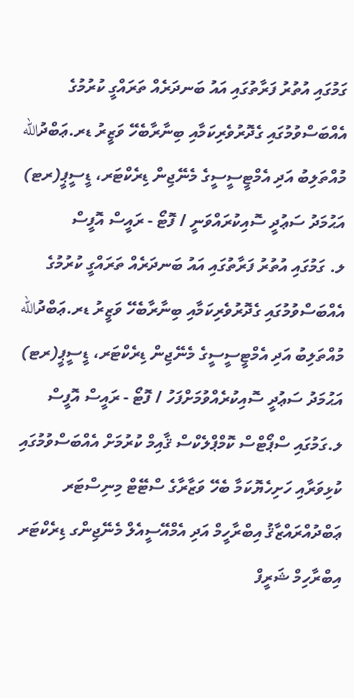ގަމުގައި އުތުރު ފަރާތުގައި އައު ބަނދަރެއް ތަރައްގީ ކުރުމުގެ އެއްބަސްވުމުގައި ގެދޮރުވެރިކަމާއި ބިނާރާބެހޭ ވަޒީރު ޑރ.ޢަބްދުالله މުއްތަލިބު އަދި އެމްޓީސީސީގެ މެނޭޖިން ޑިރެކްޓަރ، ޑީސީޕީ(ރޓ) އަޙުމަދު ސަޢުދީ ސޮއިކުރައްވަނީ / ފޮޓޯ - ރައީސް އޮފީސް
ލ. ގަމުގައި އުތުރު ފަރާތުގައި އައު ބަނދަރެއް ތަރައްގީ ކުރުމުގެ އެއްބަސްވުމުގައި ގެދޮރުވެރިކަމާއި ބިނާރާބެހޭ ވަޒީރު ޑރ.ޢަބްދުالله މުއްތަލިބު އަދި އެމްޓީސީސީގެ މެނޭޖިން ޑިރެކްޓަރ، ޑީސީޕީ(ރޓ) އަޙުމަދު ސަޢުދީ ސޮއިކުރެއްވުމަށްފަހު / ފޮޓޯ - ރައީސް އޮފީސް
ލ.ގަމުގައި ސްޕޯޓްސް ކޮމްޕްލެކްސް ޤާއިމް ކުރުމަށް އެއްބަސްވުމުގައި ކުޅިވަރާއި ހަށިހެޔޮކަމާ ބެހޭ ވަޒާރާގެ ސްޓޭޓް މިނިސްޓަރ ޢަބްދުއްރައްޒާޤު އިބްރާހީމް އަދި އެމްއޭސީއެލް މެނޭޖިންގ ޑިރެކްޓަރ އިބްރާހިމް ޝަރީފް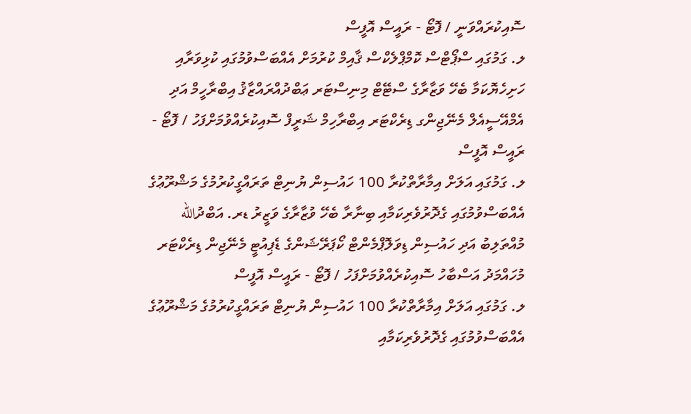ސޮއިކުރައްވަނީ / ފޮޓޯ - ރައީސް އޮފީސް
ލ. ގަމުގައި ސްޕޯޓްސް ކޮމްޕްލެކްސް ޤާއިމް ކުރުމަށް އެއްބަސްވުމުގައި ކުޅިވަރާއި ހަށިހެޔޮކަމާ ބެހޭ ވަޒާރާގެ ސްޓޭޓް މިނިސްޓަރ ޢަބްދުއްރައްޒާޤު އިބްރާހީމް އަދި އެމްއޭސީއެލް މެނޭޖިންގ ޑިރެކްޓަރ އިބްރާހިމް ޝަރީފް ސޮއިކުރެއްވުމަށްފަހު / ފޮޓޯ - ރައީސް އޮފީސް
ލ. ގަމުގައި އަލަށް އިމާރާތްކުރާ 100 ހައުސިން ޔުނިޓް ތަރައްގީކުރުމުގެ މަޝްރޫޢުގެ އެއްބަސްވުމުގައި ގެދޮރުވެރިކަމާއި ބިނާރާ ބެހޭ ވުޒާރާގެ ވަޒީރު ޑރ. އަބްދުالله މުއްތަލިބު އަދި ހައުސިން ޑިވަލޮޕްމެންޓް ކޯޕަރޭޝަންގެ ޑެޕިއުޓީ މެނޭޖިން ޑިރެކްޓަރ މުހައްމަދު އަސްބާހު ސޮއިކުރެއްވުމަށްފަހު / ފޮޓޯ - ރައީސް އޮފީސް
ލ. ގަމުގައި އަލަށް އިމާރާތްކުރާ 100 ހައުސިން ޔުނިޓް ތަރައްގީކުރުމުގެ މަޝްރޫޢުގެ އެއްބަސްވުމުގައި ގެދޮރުވެރިކަމާއި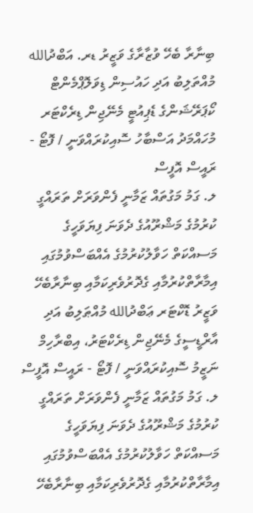ބިނާރާ ބެހޭ ވުޒާރާގެ ވަޒީރު ޑރ. އަބްދުالله މުއްތަލިބު އަދި ހައުސިން ޑިވަލޮޕްމެންޓް ކޯޕަރޭޝަންގެ ޑެޕިއުޓީ މެނޭޖިން ޑިރެކްޓަރ މުހައްމަދު އަސްބާހު ސޮއިކުރައްވަނީ / ފޮޓޯ - ރައީސް އޮފީސް
ލ. ގަމު މަގުތައް ޒަމާނީ ފެންވަރަށް ތަރައްގީ ކުރުމުގެ މަޝްރޫއުގެ ދެވަނަ ފިޔަވަހީގެ މަސއްކަތް ހަވާލުކުރުމުގެ އެއްބަސްވުމުގައި އިމާރާތްކުރުމާއި ގެދޮރުވެރިކަމާއި ބިނާރާބެހޭ ވަޒީރު ޑޮކްޓަރ ޢަބްދުالله މުއްޠަލިބު އަދި އާރްޑީސީގެ މެނޭޖިން ޑިރެކްޓަރު، އިބްރާހިމް ނަޒީމު ސޮއިކުރައްވަނީ / ފޮޓޯ - ރައީސް އޮފީސް
ލ. ގަމު މަގުތައް ޒަމާނީ ފެންވަރަށް ތަރައްގީ ކުރުމުގެ މަޝްރޫއުގެ ދެވަނަ ފިޔަވަހީގެ މަސއްކަތް ހަވާލުކުރުމުގެ އެއްބަސްވުމުގައި އިމާރާތްކުރުމާއި ގެދޮރުވެރިކަމާއި ބިނާރާބެހޭ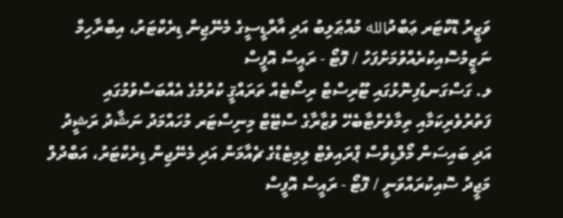ވަޒީރު ޑޮކްޓަރ ޢަބްދުالله މުއްޠަލިބު އަދި އާރްޑީސީގެ މެނޭޖިން ޑިރެކްޓަރު، އިބްރާހިމް ނަޒީމުސޮއިކުރެއްވުމަށްފަހު / ފޮޓޯ - ރައީސް އޮފީސް
ލ. ގަސްގަނޑުފިނޮޅުގައި ޓޫރިސްޓް ރިސޯޓެއް ތަރައްޤީ ކުރުމުގެ އެއްބަސްވުމުގައި ފަތުރުވެރިކަމާއި ތިމާވެށްޓާބެހޭ ވުޒާރާގެ ސްޓޭޓް މިނިސްޓަރ މުހައްމަދު ނަޝާދު ރަޝީދު އަދި ބައިސަން މޯލްޑިވްސް ޕްރައިވެޓް ލިމިޓެޑްގެ ޗެއާމަން އަދި މެނޭޖިން ޑިރެކްޓަރު، އަބްދުލް މަޖީދު ސޮއިކުރައްވަނީ / ފޮޓޯ - ރައީސް އޮފީސް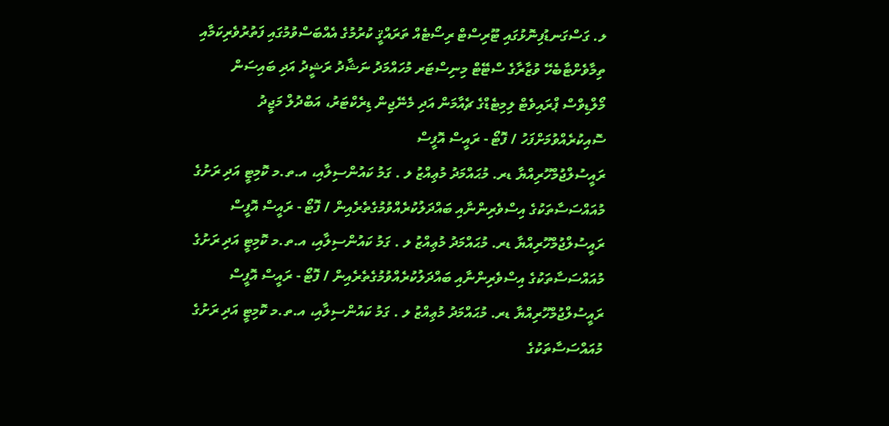ލ. ގަސްގަނޑުފިނޮޅުގައި ޓޫރިސްޓް ރިސޯޓެއް ތަރައްޤީ ކުރުމުގެ އެއްބަސްވުމުގައި ފަތުރުވެރިކަމާއި ތިމާވެށްޓާބެހޭ ވުޒާރާގެ ސްޓޭޓް މިނިސްޓަރ މުހައްމަދު ނަޝާދު ރަޝީދު އަދި ބައިސަން މޯލްޑިވްސް ޕްރައިވެޓް ލިމިޓެޑްގެ ޗެއާމަން އަދި މެނޭޖިން ޑިރެކްޓަރު، އަބްދުލް މަޖީދު ސޮއިކުރެއްވުމަށްފަހު / ފޮޓޯ - ރައީސް އޮފީސް
ރައީސުލްޖުމްހޫރިއްޔާ ޑރ. މުޙައްމަދު މުޢިއްޒު ލ . ގަމު ކައުންސިލާއި، އ.ތ.މ ކޮމިޓީ އަދި ރަށުގެ މުއައްސަސާތަކުގެ އިސްވެރިންނާއި ބައްދަލުކުރެއްވުމުގެތެރެއިން / ފޮޓޯ - ރައީސް އޮފީސް
ރައީސުލްޖުމްހޫރިއްޔާ ޑރ. މުޙައްމަދު މުޢިއްޒު ލ . ގަމު ކައުންސިލާއި، އ.ތ.މ ކޮމިޓީ އަދި ރަށުގެ މުއައްސަސާތަކުގެ އިސްވެރިންނާއި ބައްދަލުކުރެއްވުމުގެތެރެއިން / ފޮޓޯ - ރައީސް އޮފީސް
ރައީސުލްޖުމްހޫރިއްޔާ ޑރ. މުޙައްމަދު މުޢިއްޒު ލ . ގަމު ކައުންސިލާއި، އ.ތ.މ ކޮމިޓީ އަދި ރަށުގެ މުއައްސަސާތަކުގެ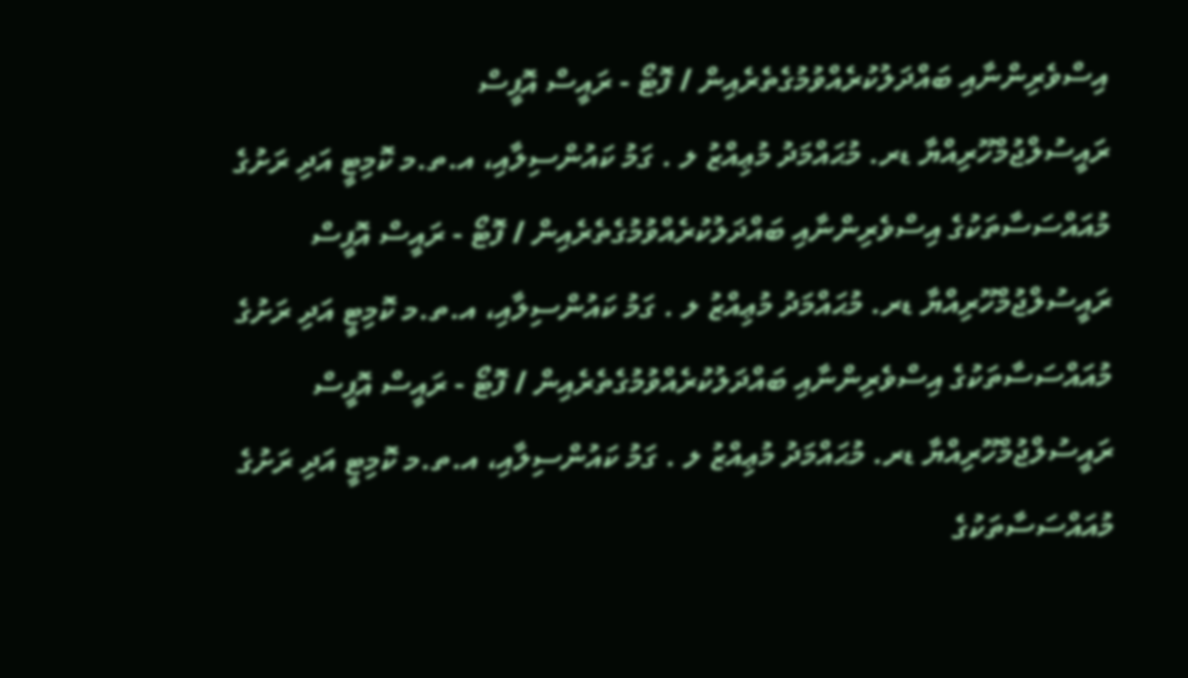އިސްވެރިންނާއި ބައްދަލުކުރެއްވުމުގެތެރެއިން / ފޮޓޯ - ރައީސް އޮފީސް
ރައީސުލްޖުމްހޫރިއްޔާ ޑރ. މުޙައްމަދު މުޢިއްޒު ލ . ގަމު ކައުންސިލާއި، އ.ތ.މ ކޮމިޓީ އަދި ރަށުގެ މުއައްސަސާތަކުގެ އިސްވެރިންނާއި ބައްދަލުކުރެއްވުމުގެތެރެއިން / ފޮޓޯ - ރައީސް އޮފީސް
ރައީސުލްޖުމްހޫރިއްޔާ ޑރ. މުޙައްމަދު މުޢިއްޒު ލ . ގަމު ކައުންސިލާއި، އ.ތ.މ ކޮމިޓީ އަދި ރަށުގެ މުއައްސަސާތަކުގެ އިސްވެރިންނާއި ބައްދަލުކުރެއްވުމުގެތެރެއިން / ފޮޓޯ - ރައީސް އޮފީސް
ރައީސުލްޖުމްހޫރިއްޔާ ޑރ. މުޙައްމަދު މުޢިއްޒު ލ . ގަމު ކައުންސިލާއި، އ.ތ.މ ކޮމިޓީ އަދި ރަށުގެ މުއައްސަސާތަކުގެ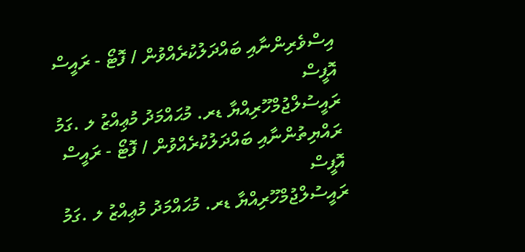އިސްވެރިންނާއި ބައްދަލުކުރެއްވުން / ފޮޓޯ - ރައީސް އޮފީސް
ރައީސުލްޖުމްހޫރިއްޔާ ޑރ. މުޙައްމަދު މުޢިއްޒު ލ .ގަމު ރައްޔިތުންނާއި ބައްދަލުކުރެއްވުން / ފޮޓޯ - ރައީސް އޮފީސް
ރައީސުލްޖުމްހޫރިއްޔާ ޑރ. މުޙައްމަދު މުޢިއްޒު ލ .ގަމު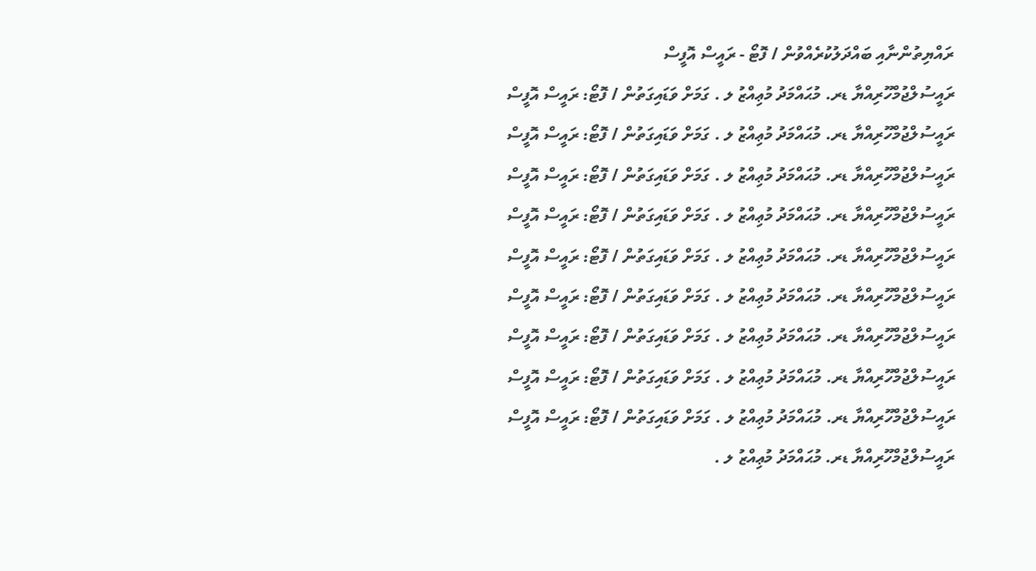ރައްޔިތުންނާއި ބައްދަލުކުރެއްވުން / ފޮޓޯ - ރައީސް އޮފީސް
ރައީސުލްޖުމްހޫރިއްޔާ ޑރ. މުޙައްމަދު މުޢިއްޒު ލ . ގަމަށް ވަޑައިގަތުން / ފޮޓޯ: ރައީސް އޮފީސް
ރައީސުލްޖުމްހޫރިއްޔާ ޑރ. މުޙައްމަދު މުޢިއްޒު ލ . ގަމަށް ވަޑައިގަތުން / ފޮޓޯ: ރައީސް އޮފީސް
ރައީސުލްޖުމްހޫރިއްޔާ ޑރ. މުޙައްމަދު މުޢިއްޒު ލ . ގަމަށް ވަޑައިގަތުން / ފޮޓޯ: ރައީސް އޮފީސް
ރައީސުލްޖުމްހޫރިއްޔާ ޑރ. މުޙައްމަދު މުޢިއްޒު ލ . ގަމަށް ވަޑައިގަތުން / ފޮޓޯ: ރައީސް އޮފީސް
ރައީސުލްޖުމްހޫރިއްޔާ ޑރ. މުޙައްމަދު މުޢިއްޒު ލ . ގަމަށް ވަޑައިގަތުން / ފޮޓޯ: ރައީސް އޮފީސް
ރައީސުލްޖުމްހޫރިއްޔާ ޑރ. މުޙައްމަދު މުޢިއްޒު ލ . ގަމަށް ވަޑައިގަތުން / ފޮޓޯ: ރައީސް އޮފީސް
ރައީސުލްޖުމްހޫރިއްޔާ ޑރ. މުޙައްމަދު މުޢިއްޒު ލ . ގަމަށް ވަޑައިގަތުން / ފޮޓޯ: ރައީސް އޮފީސް
ރައީސުލްޖުމްހޫރިއްޔާ ޑރ. މުޙައްމަދު މުޢިއްޒު ލ . ގަމަށް ވަޑައިގަތުން / ފޮޓޯ: ރައީސް އޮފީސް
ރައީސުލްޖުމްހޫރިއްޔާ ޑރ. މުޙައްމަދު މުޢިއްޒު ލ . ގަމަށް ވަޑައިގަތުން / ފޮޓޯ: ރައީސް އޮފީސް
ރައީސުލްޖުމްހޫރިއްޔާ ޑރ. މުޙައްމަދު މުޢިއްޒު ލ .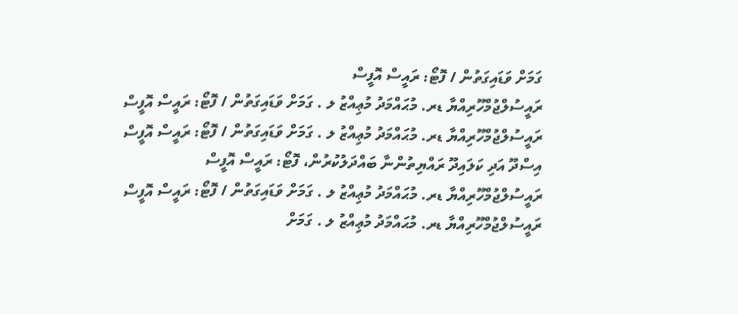ގަމަށް ވަޑައިގަތުން / ފޮޓޯ: ރައީސް އޮފީސް
ރައީސުލްޖުމްހޫރިއްޔާ ޑރ. މުޙައްމަދު މުޢިއްޒު ލ . ގަމަށް ވަޑައިގަތުން / ފޮޓޯ: ރައީސް އޮފީސް
ރައީސުލްޖުމްހޫރިއްޔާ ޑރ. މުޙައްމަދު މުޢިއްޒު ލ . ގަމަށް ވަޑައިގަތުން / ފޮޓޯ: ރައީސް އޮފީސް
އިސްދޫ އަދި ކަލައިދޫ ރައްޔިތުންނާ ބައްދަލުކުރުން، ފޮޓޯ: ރައީސް އޮފީސް
ރައީސުލްޖުމްހޫރިއްޔާ ޑރ. މުޙައްމަދު މުޢިއްޒު ލ . ގަމަށް ވަޑައިގަތުން / ފޮޓޯ: ރައީސް އޮފީސް
ރައީސުލްޖުމްހޫރިއްޔާ ޑރ. މުޙައްމަދު މުޢިއްޒު ލ . ގަމަށް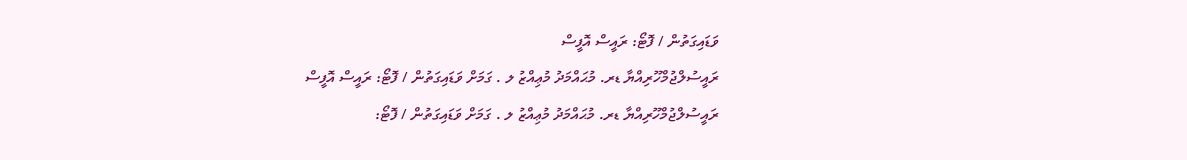ވަޑައިގަތުން / ފޮޓޯ: ރައީސް އޮފީސް
ރައީސުލްޖުމްހޫރިއްޔާ ޑރ. މުޙައްމަދު މުޢިއްޒު ލ . ގަމަށް ވަޑައިގަތުން / ފޮޓޯ: ރައީސް އޮފީސް
ރައީސުލްޖުމްހޫރިއްޔާ ޑރ. މުޙައްމަދު މުޢިއްޒު ލ . ގަމަށް ވަޑައިގަތުން / ފޮޓޯ: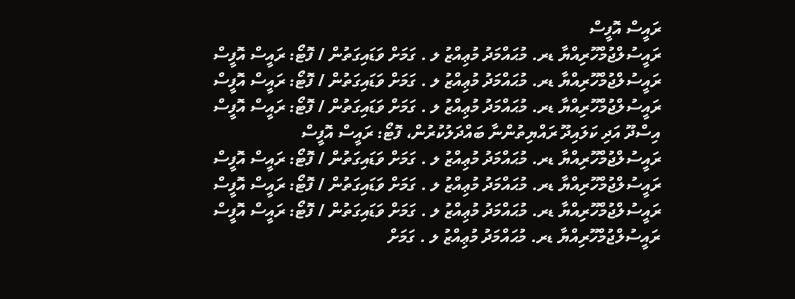ރައީސް އޮފީސް
ރައީސުލްޖުމްހޫރިއްޔާ ޑރ. މުޙައްމަދު މުޢިއްޒު ލ . ގަމަށް ވަޑައިގަތުން / ފޮޓޯ: ރައީސް އޮފީސް
ރައީސުލްޖުމްހޫރިއްޔާ ޑރ. މުޙައްމަދު މުޢިއްޒު ލ . ގަމަށް ވަޑައިގަތުން / ފޮޓޯ: ރައީސް އޮފީސް
ރައީސުލްޖުމްހޫރިއްޔާ ޑރ. މުޙައްމަދު މުޢިއްޒު ލ . ގަމަށް ވަޑައިގަތުން / ފޮޓޯ: ރައީސް އޮފީސް
އިސްދޫ އަދި ކަލައިދޫ ރައްޔިތުންނާ ބައްދަލުކުރުން، ފޮޓޯ: ރައީސް އޮފީސް
ރައީސުލްޖުމްހޫރިއްޔާ ޑރ. މުޙައްމަދު މުޢިއްޒު ލ . ގަމަށް ވަޑައިގަތުން / ފޮޓޯ: ރައީސް އޮފީސް
ރައީސުލްޖުމްހޫރިއްޔާ ޑރ. މުޙައްމަދު މުޢިއްޒު ލ . ގަމަށް ވަޑައިގަތުން / ފޮޓޯ: ރައީސް އޮފީސް
ރައީސުލްޖުމްހޫރިއްޔާ ޑރ. މުޙައްމަދު މުޢިއްޒު ލ . ގަމަށް ވަޑައިގަތުން / ފޮޓޯ: ރައީސް އޮފީސް
ރައީސުލްޖުމްހޫރިއްޔާ ޑރ. މުޙައްމަދު މުޢިއްޒު ލ . ގަމަށް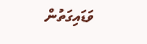ވަޑައިގަތުން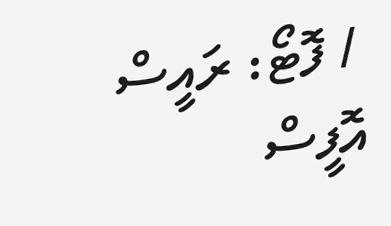/ ފޮޓޯ: ރައީސް އޮފީސް